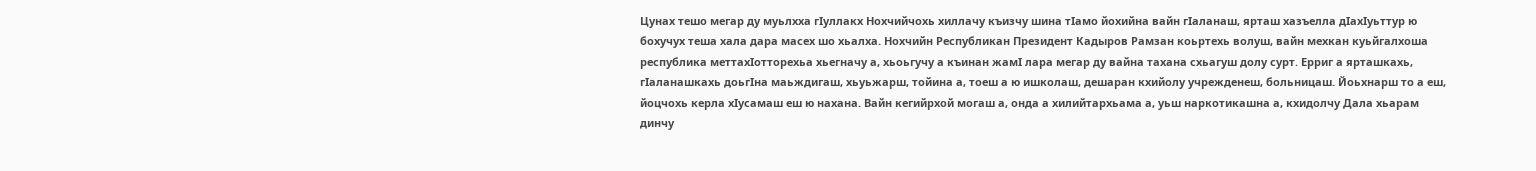Цунах тешо мегар ду муьлхха гIуллакх Нохчийчохь хиллачу къизчу шина тIамо йохийна вайн гIаланаш, ярташ хазъелла дIахIуьттур ю бохучух теша хала дара масех шо хьалха. Нохчийн Республикан Президент Кадыров Рамзан коьртехь волуш, вайн мехкан куьйгалхоша республика меттахIотторехьа хьегначу а, хьоьгучу а къинан жамI лара мегар ду вайна тахана схьагуш долу сурт. Ерриг а ярташкахь, гIаланашкахь доьгIна маьждигаш, хьуьжарш, тойина а, тоеш а ю ишколаш, дешаран кхийолу учрежденеш, больницаш. Йоьхнарш то а еш, йоцчохь керла хIусамаш еш ю нахана. Вайн кегийрхой могаш а, онда а хилийтархьама а, уьш наркотикашна а, кхидолчу Дала хьарам динчу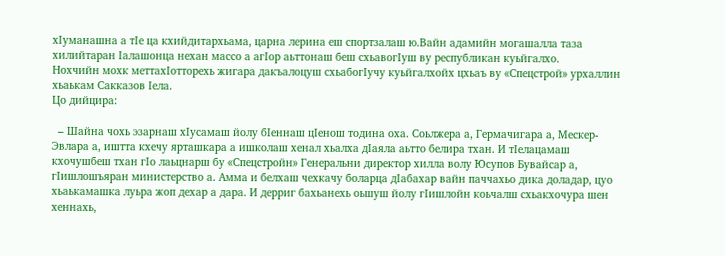хIуманашна а тIе ца кхийдитархьама, царна лерина еш спортзалаш ю.Вайн адамийн могашалла таза хилийтаран Iалашонца нехан массо а агIор аьттонаш беш схьавогIуш ву республикан куьйгалхо.
Нохчийн мохк меттахIотторехь жигара дакъалоцуш схьабогIучу куьйгалхойх цхьаъ ву «Спецстрой» урхаллин хьаькам Сакказов Iела.
Цо дийцира:

  – Шайна чохь эзарнаш хІусамаш йолу бIеннаш цIенош тодина оха. Соьлжера а, Гермачигара а, Мескер-Эвлара а, иштта кхечу ярташкара а ишколаш хенал хьалха дIаяла аьтто белира тхан. И тIелацамаш кхочушбеш тхан гIо лаьцнарш бу «Спецстройн» Генеральни директор хилла волу Юсупов Бувайсар а, гIишлошъяран министерство а. Амма и белхаш чехкачу боларца дIабахар вайн паччахьо дика доладар, цуо хьаькамашка луьра жоп дехар а дара. И дерриг бахьанехь оьшуш йолу гIишлойн коьчалш схьакхочура шен хеннахь,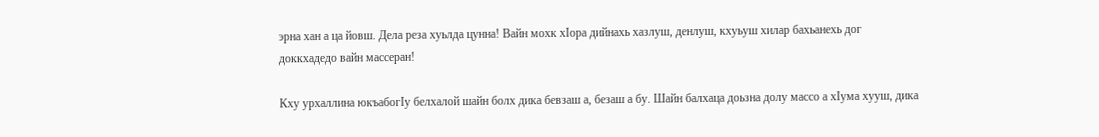эрна хан а ца йовш. Дела реза хуьлда цунна! Вайн мохк хIора дийнахь хазлуш, денлуш, кхуьуш хилар бахьанехь дог доккхадедо вайн массеран!

Кху урхаллина юкъабогIу белхалой шайн болх дика бевзаш а, безаш а бу. Шайн балхаца доьзна долу массо а хIума хууш, дика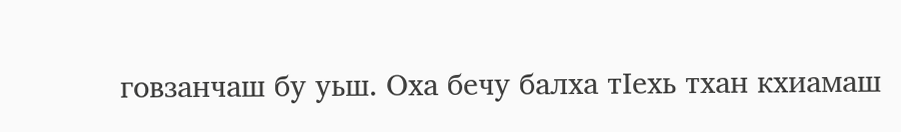говзанчаш бу уьш. Оха бечу балха тIехь тхан кхиамаш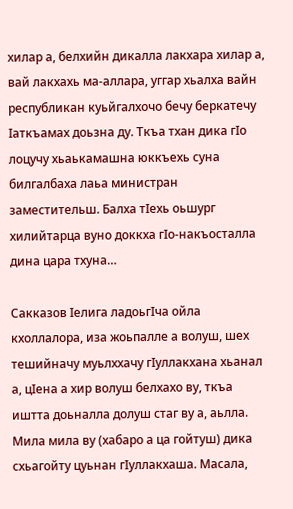хилар а, белхийн дикалла лакхара хилар а, вай лакхахь ма-аллара, уггар хьалха вайн республикан куьйгалхочо бечу беркатечу Iаткъамах доьзна ду. Ткъа тхан дика гIо лоцучу хьаькамашна юккъехь суна билгалбаха лаьа министран заместительш. Балха тIехь оьшург хилийтарца вуно доккха гIо-накъосталла дина цара тхуна…

Сакказов Iелига ладоьгIча ойла кхоллалора, иза жоьпалле а волуш, шех тешийначу муьлххачу гIуллакхана хьанал а, цIена а хир волуш белхахо ву, ткъа иштта доьналла долуш стаг ву а, аьлла. Мила мила ву (хабаро а ца гойтуш) дика схьагойту цуьнан гIуллакхаша. Масала,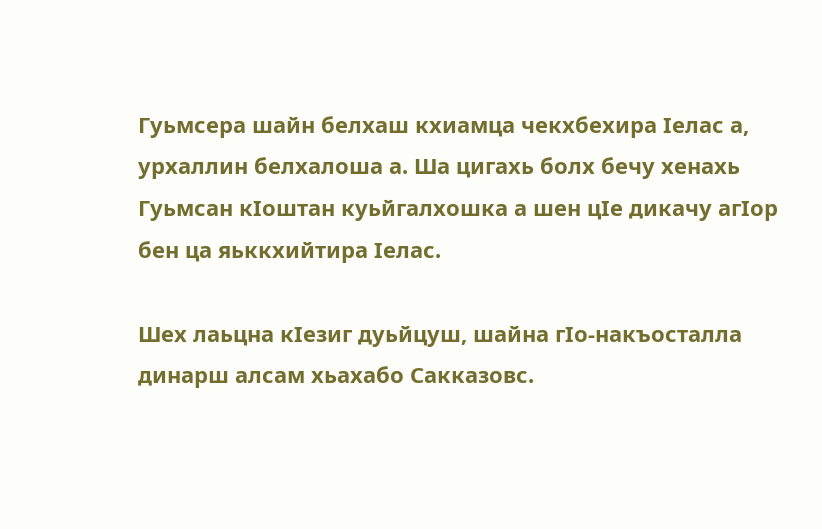Гуьмсера шайн белхаш кхиамца чекхбехира Iелас а, урхаллин белхалоша а. Ша цигахь болх бечу хенахь Гуьмсан кIоштан куьйгалхошка а шен цIе дикачу агIор бен ца яьккхийтира Iелас.

Шех лаьцна кIезиг дуьйцуш, шайна гIо-накъосталла динарш алсам хьахабо Сакказовс.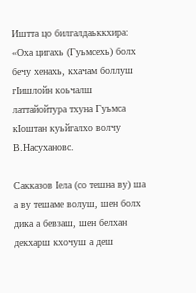Иштта цо билгалдаьккхира: «Оха цигахь (Гуьмсехь) болх бечу хенахь, кхачам боллуш гIишлойн коьчалш латтайойтура тхуна Гуьмса кIоштан куьйгалхо волчу В.Насухановс.

Сакказов Iела (со тешна ву) ша а ву тешаме волуш, шен болх дика а бевзаш, шен белхан декхарш кхочуш а деш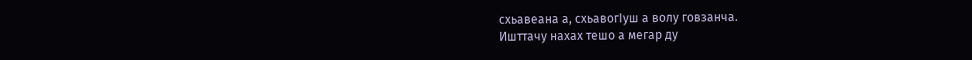схьавеана а, схьавогIуш а волу говзанча.
Ишттачу нахах тешо а мегар ду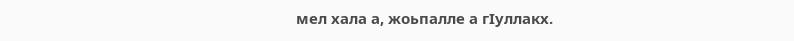мел хала а, жоьпалле а гIуллакх.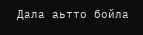Дала аьтто бойла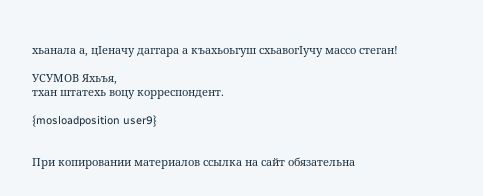хьанала а, цIеначу даггара а къахьоьгуш схьавогIучу массо стеган!

УСУМОВ Яхьъя,
тхан штатехь воцу корреспондент.

{mosloadposition user9}


При копировании материалов ссылка на сайт обязательна